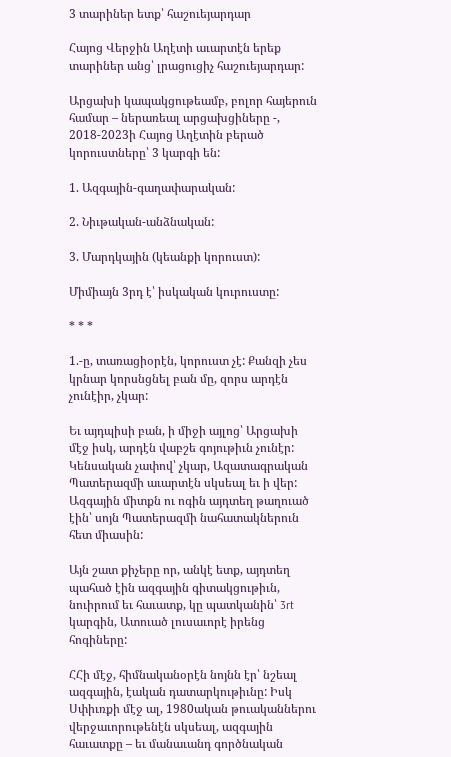3 տարիներ ետք՝ հաշուեյարդար

Հայոց Վերջին Աղէտի աւարտէն երեք տարիներ անց՝ լրացուցիչ հաշուեյարդար:

Արցախի կապակցութեամբ, բոլոր հայերուն համար – ներառեալ արցախցիները -, 2018-2023ի Հայոց Աղէտին բերած կորուստները՝ 3 կարգի են:

1. Ազգային-գաղափարական:

2. Նիւթական-անձնական:

3. Մարդկային (կեանքի կորուստ):

Միմիայն 3րդ է՝ իսկական կուրուստը:

* * *

1.-ը, տառացիօրէն, կորուստ չէ: Քանզի չես կրնար կորսնցնել բան մը, զորս արդէն չունէիր, չկար:

Եւ այդպիսի բան, ի միջի այլոց՝ Արցախի մէջ իսկ, արդէն վաբշե գոյութիւն չունէր: Կենսական չափով՝ չկար, Ազատագրական Պատերազմի աւարտէն սկսեալ եւ ի վեր: Ազգային միտքն ու ոգին այդտեղ թաղուած էին՝ սոյն Պատերազմի նահատակներուն հետ միասին:

Այն շատ քիչերը որ, անկէ ետք, այդտեղ պահած էին ազգային գիտակցութիւն, նուիրում եւ հաւատք, կը պատկանին՝ 3rt կարգին, Ատուած լուսաւորէ իրենց հոգիները:

ՀՀի մէջ, հիմնականօրէն նոյնն էր՝ նշեալ ազգային, էական դատարկութիւնը: Իսկ Սփիւռքի մէջ ալ, 1980ական թուականներու վերջաւորութենէն սկսեալ, ազգային հաւատքը – եւ մանաւանդ գործնական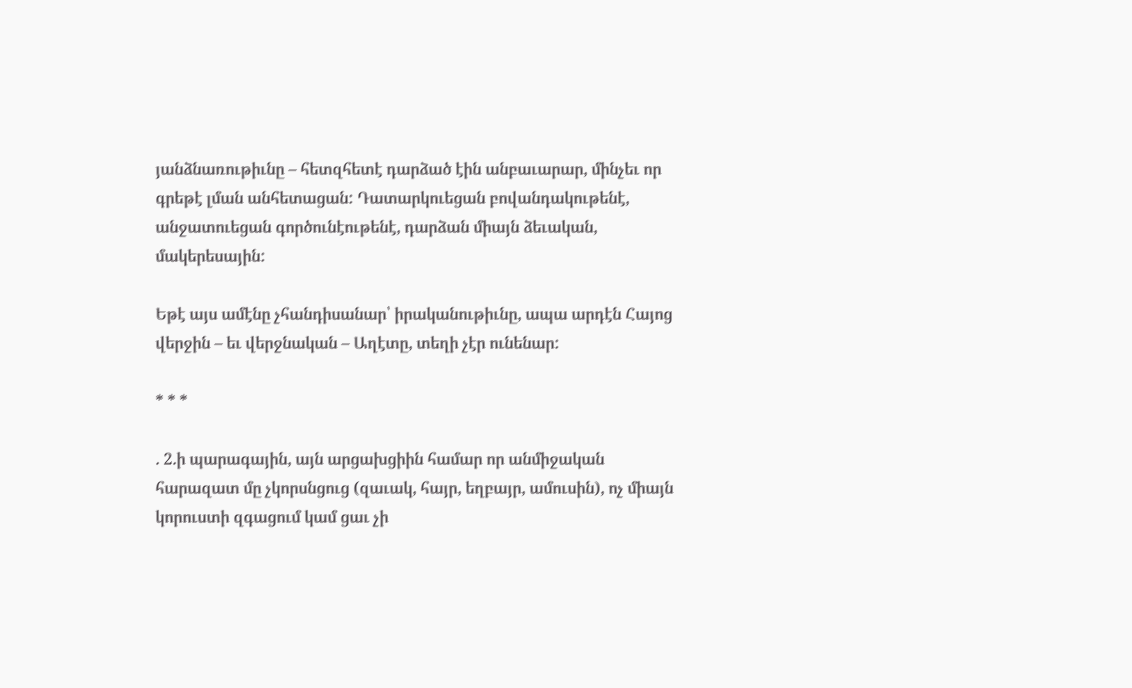յանձնառութիւնը – հետզհետէ դարձած էին անբաւարար, մինչեւ որ գրեթէ լման անհետացան: Դատարկուեցան բովանդակութենէ, անջատուեցան գործունէութենէ, դարձան միայն ձեւական, մակերեսային:

Եթէ այս ամէնը չհանդիսանար՝ իրականութիւնը, ապա արդէն Հայոց վերջին – եւ վերջնական – Աղէտը, տեղի չէր ունենար:

* * *

. 2.ի պարագային, այն արցախցիին համար որ անմիջական հարազատ մը չկորսնցուց (զաւակ, հայր, եղբայր, ամուսին), ոչ միայն կորուստի զգացում կամ ցաւ չի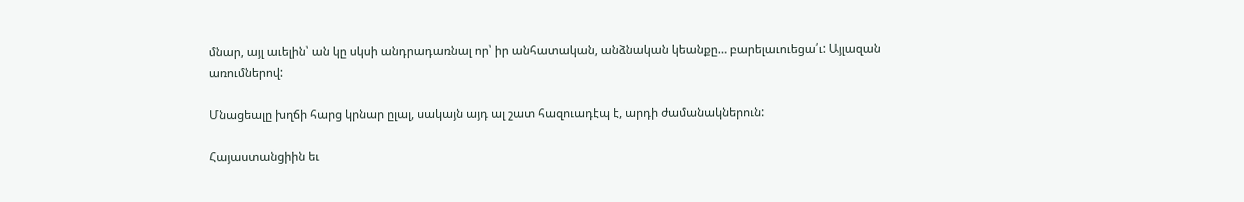մնար, այլ աւելին՝ ան կը սկսի անդրադառնալ որ՝ իր անհատական, անձնական կեանքը… բարելաւուեցա՛ւ: Այլազան առումներով:

Մնացեալը խղճի հարց կրնար ըլալ, սակայն այդ ալ շատ հազուադէպ է, արդի ժամանակներուն:

Հայաստանցիին եւ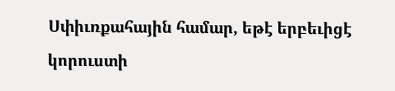Սփիւռքահային համար, եթէ երբեւիցէ կորուստի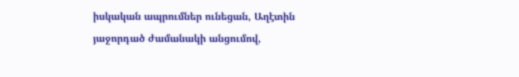իսկական ապրումներ ունեցան, Աղէտին յաջորդած ժամանակի անցումով,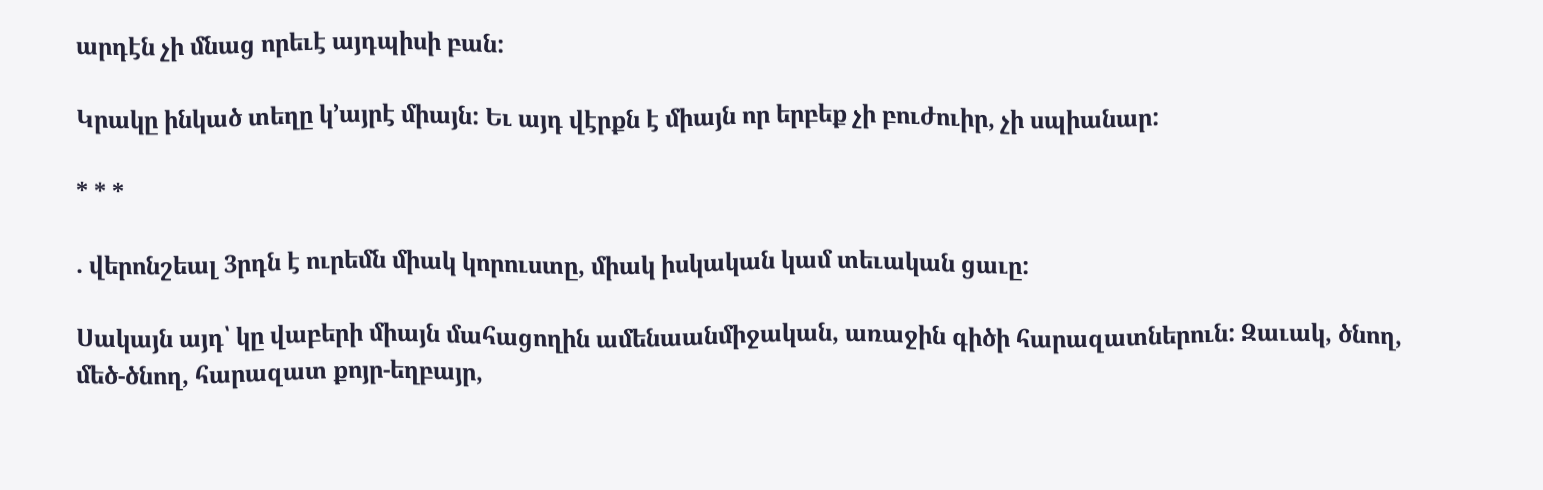արդէն չի մնաց որեւէ այդպիսի բան:

Կրակը ինկած տեղը կ’այրէ միայն: Եւ այդ վէրքն է միայն որ երբեք չի բուժուիր, չի սպիանար:

* * *

. վերոնշեալ 3րդն է ուրեմն միակ կորուստը, միակ իսկական կամ տեւական ցաւը:

Սակայն այդ՝ կը վաբերի միայն մահացողին ամենաանմիջական, առաջին գիծի հարազատներուն: Զաւակ, ծնող, մեծ-ծնող, հարազատ քոյր-եղբայր,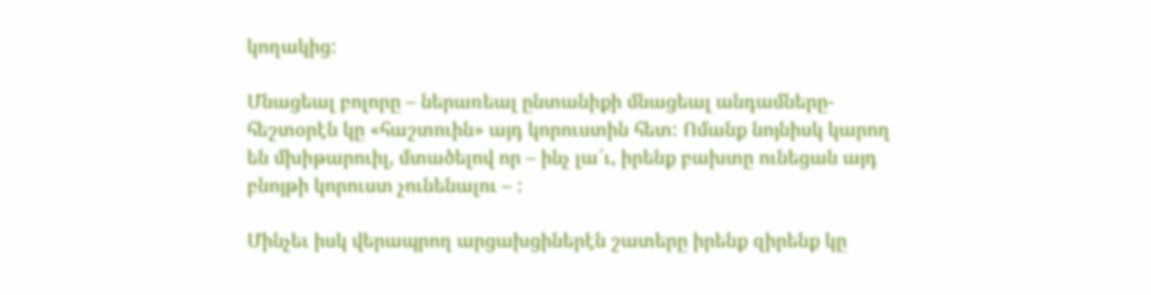կողակից:

Մնացեալ բոլորը – ներառեալ ընտանիքի մնացեալ անդամները- հեշտօրէն կը «հաշտուին» այդ կորուստին հետ: Ոմանք նոյնիսկ կարող են մխիթարուիլ, մտածելով որ – ինչ լա՜ւ, իրենք բախտը ունեցան այդ բնոյթի կորուստ չունենալու – :

Մինչեւ իսկ վերապրող արցախցիներէն շատերը իրենք զիրենք կը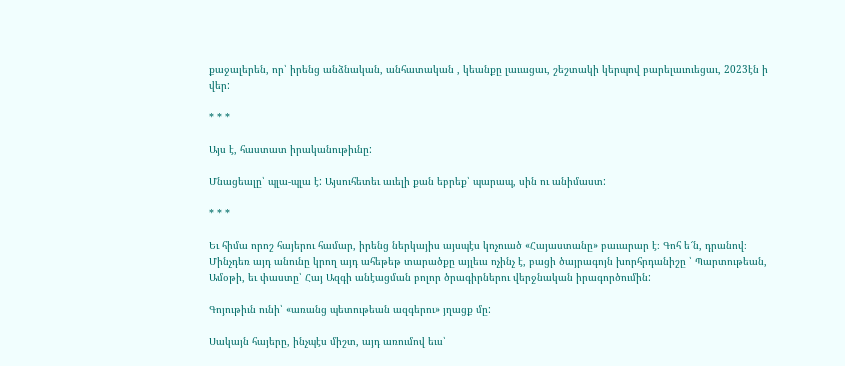քաջալերեն, որ՝ իրենց անձնական, անհատական , կեանքը լաւացաւ, շեշտակի կերպով բարելաւուեցաւ, 2023էն ի վեր:

* * *

Այս է, հաստատ իրականութիւնը:

Մնացեալը՝ պլա-պլա է: Այսուհետեւ աւելի քան եբրեք՝ պարապ, սին ու անիմաստ:

* * *

Եւ հիմա որոշ հայերու համար, իրենց ներկայիս այսպէս կոչուած «Հայաստանը» բաւարար է։ Գոհ ե՜ն, դրանով։ Մինչդեռ այդ անունը կրող այդ ահեթեթ տարածքը այլեւս ոչինչ է, բացի ծայրագոյն խորհրդանիշը ՝ Պարտութեան, Ամօթի, եւ փաստը՝ Հայ Ազգի անէացման բոլոր ծրագիրներու վերջնական իրագործումին:

Գոյութիւն ունի՝ «առանց պետութեան ազգերու» յղացք մը:

Սակայն հայերը, ինչպէս միշտ, այդ առումով եւս՝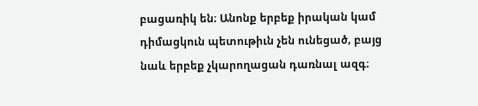բացառիկ են։ Անոնք երբեք իրական կամ դիմացկուն պետութիւն չեն ունեցած, բայց նաև երբեք չկարողացան դառնալ ազգ։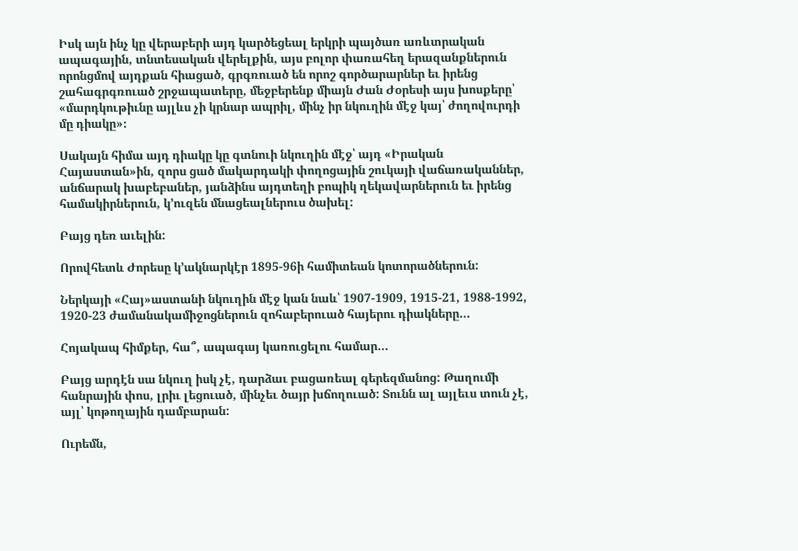Իսկ այն ինչ կը վերաբերի այդ կարծեցեալ երկրի պայծառ առևտրական ապագային, տնտեսական վերելքին, այս բոլոր փառահեղ երազանքներուն որոնցմով այդքան հիացած, գրգռուած են որոշ գործարարներ եւ իրենց շահագրգռուած շրջապատերը, մեջբերենք միայն Ժան Ժօրեսի այս խոսքերը՝ «մարդկութիւնը այլևս չի կրնար ապրիլ, մինչ իր նկուղին մէջ կայ՝ ժողովուրդի մը դիակը»։

Սակայն հիմա այդ դիակը կը գտնուի նկուղին մէջ՝ այդ «Իրական Հայաստան»ին, զորս ցած մակարդակի փողոցային շուկայի վաճառականներ, անճարակ խաբեբաներ, յանձինս այդտեղի բոպիկ ղեկավարներուն եւ իրենց համակիրներուն, կ’ուզեն մնացեալներուս ծախել:

Բայց դեռ աւելին:

Որովհետև Ժորեսը կ’ակնարկէր 1895-96ի համիտեան կոտորածներուն:

Ներկայի «Հայ»աստանի նկուղին մէջ կան նաև՝ 1907-1909, 1915-21, 1988-1992, 1920-23 ժամանակամիջոցներուն զոհաբերուած հայերու դիակները…

Հոյակապ հիմքեր, հա՞, ապագայ կառուցելու համար…

Բայց արդէն սա նկուղ իսկ չէ, դարձաւ բացառեալ գերեզմանոց: Թաղումի հանրային փոս, լրիւ լեցուած, մինչեւ ծայր խճողուած: Տունն ալ այլեւս տուն չէ, այլ՝ կոթողային դամբարան:

Ուրեմն,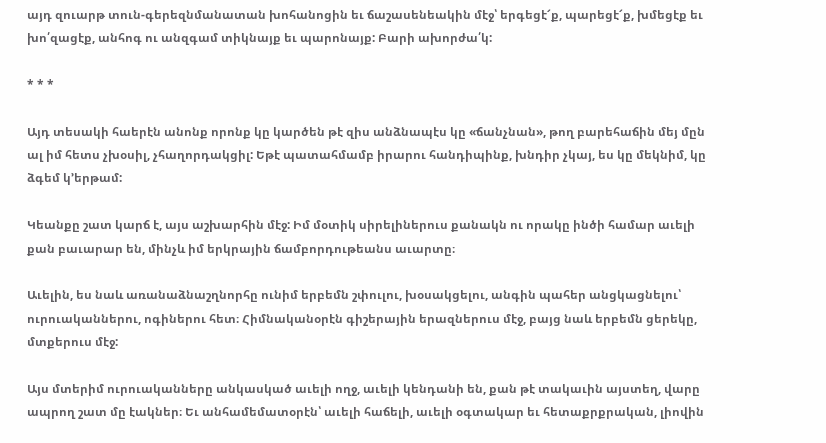այդ զուարթ տուն-գերեզնմանատան խոհանոցին եւ ճաշասենեակին մէջ՝ երգեցէ՜ք, պարեցէ՜ք, խմեցէք եւ խո՛զացէք, անհոգ ու անզգամ տիկնայք եւ պարոնայք: Բարի ախորժա՛կ:

* * *

Այդ տեսակի հաերէն անոնք որոնք կը կարծեն թէ զիս անձնապէս կը «ճանչնան», թող բարեհաճին մեյ մըն ալ իմ հետս չխօսիլ, չհաղորդակցիլ: Եթէ պատահմամբ իրարու հանդիպինք, խնդիր չկայ, ես կը մեկնիմ, կը ձգեմ կ’երթամ:

Կեանքը շատ կարճ է, այս աշխարհին մէջ: Իմ մօտիկ սիրելիներուս քանակն ու որակը ինծի համար աւելի քան բաւարար են, մինչև իմ երկրային ճամբորդութեանս աւարտը։

Աւելին, ես նաև առանաձնաշղնորհը ունիմ երբեմն շփուլու, խօսակցելու, անգին պահեր անցկացնելու՝ ուրուականներու, ոգիներու հետ։ Հիմնականօրէն գիշերային երազներուս մէջ, բայց նաև երբեմն ցերեկը, մտքերուս մէջ:

Այս մտերիմ ուրուականները անկասկած աւելի ողջ, աւելի կենդանի են, քան թէ տակաւին այստեղ, վարը ապրող շատ մը էակներ։ Եւ անհամեմատօրէն՝ աւելի հաճելի, աւելի օգտակար եւ հետաքրքրական, լիովին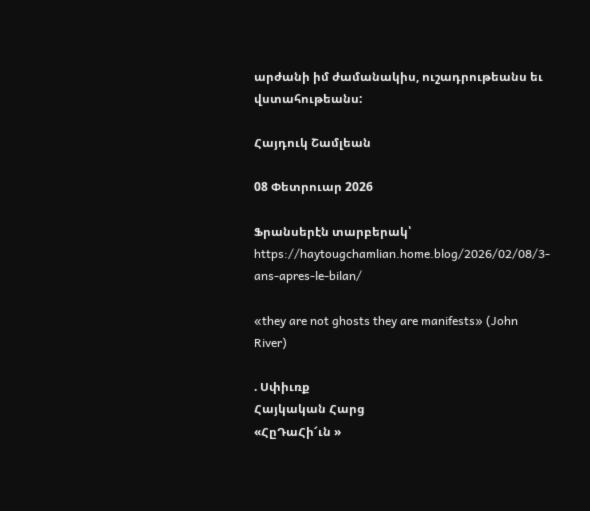արժանի իմ ժամանակիս, ուշադրութեանս եւ վստահութեանս:

Հայդուկ Շամլեան

08 Փետրուար 2026

Ֆրանսերէն տարբերակ՝ https://haytougchamlian.home.blog/2026/02/08/3-ans-apres-le-bilan/

«they are not ghosts they are manifests» (John River)

. Սփիւռք
Հայկական Հարց
«ՀըԴաՀի՜ւն »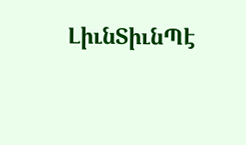ԼիւնՏիւնՊէ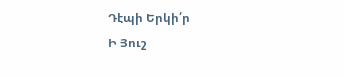Դէպի Երկի՛ր
Ի Յուշ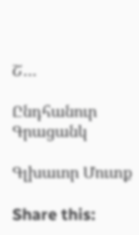Շ…

Ընդհանուր Գրացանկ

Գլխաւոր Մուտք

Share this: